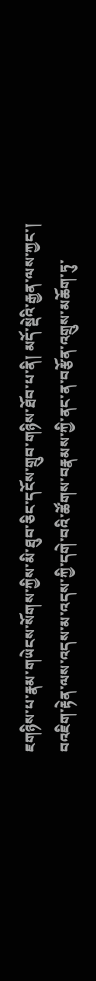ཇགཉིས་པ་རྣམ་གཡེངས་སོགས་ཀྱིས་མི་ཐུབ་ཅིང་དངོས་གྲུབ་གཉིས་ཐོབ་པ་ནི། མདོ་སྡེའི་རྒྱན་ལས་ཀྱང་། བའཇིག་རྟེན་ལས་འདས་མ་འདས་ཀྱི་དགེ་བའི་ཚོགས་བརྣམས་ཀྱི་ནང་ན་བརྩོན་འགྲུས་མཆོག་ཏུ་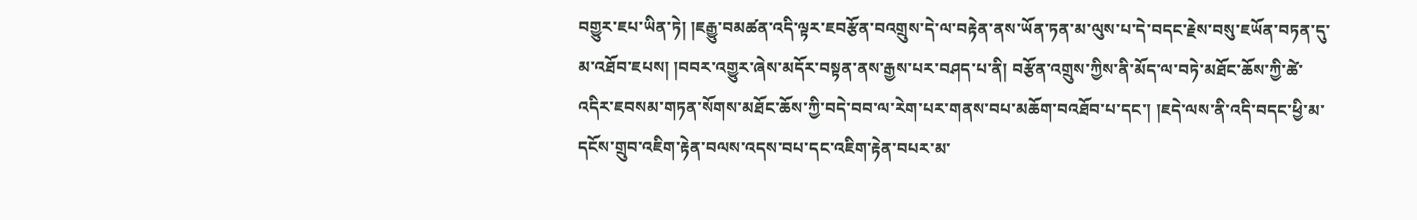བགྱུར་ཇཔ་ཡིན་ཏེ། །ཇརྒྱུ་བམཚན་འདི་ལྟར་ཇབརྩོན་བའགྲུས་དེ་ལ་བརྟེན་ནས་ཡོན་ཏན་མ་ལུས་པ་དེ་བདང་རྗེས་བསུ་ཇཡོན་བཏན་དུ་མ་འཐོབ་ཇཔས། །བབར་འགྱུར་ཞེས་མདོར་བསྟན་ནས་རྒྱས་པར་བཤད་པ་ནི། བརྩོན་འགྲུས་ཀྱིས་ནི་མོད་ལ་བཏེ་མཐོང་ཆོས་ཀྱི་ཚེ་འདིར་ཇབསམ་གཏན་སོགས་མཐོང་ཆོས་ཀྱི་བདེ་བབ་ལ་རེག་པར་གནས་བཔ་མཆོག་བའཐོབ་པ་དང་། །ཇདེ་ལས་ནི་འདི་བདང་ཕྱི་མ་དངོས་གྲུབ་འཇིག་རྟེན་བལས་འདས་བཔ་དང་འཇིག་རྟེན་བཔར་མ་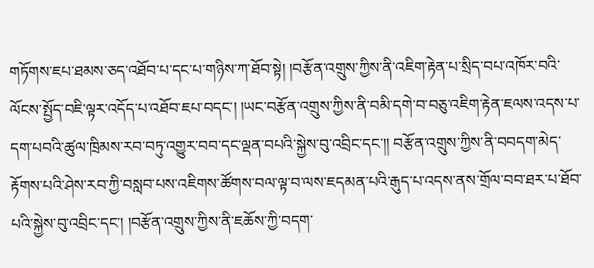གཏོགས་ཇཔ་ཐམས་ཅད་འཐོབ་པ་དང་པ་གཉིས་ཀ་ཐོབ་སྟེ། །བརྩོན་འགྲུས་ཀྱིས་ནི་འཇིག་རྟེན་པ་སྲིད་བཔ་འཁོར་བའི་ལོངས་སྤྱོད་བཇི་ལྟར་འདོད་པ་འཐོབ་ཇཔ་བདང་། །ཡང་བརྩོན་འགྲུས་ཀྱིས་ནི་བམི་དགེ་བ་བཅུ་འཇིག་རྟེན་ཇལས་འདས་པ་དག་པབའི་ཚུལ་ཁྲིམས་རབ་བཏུ་འགྱུར་བབ་དང་ལྡན་བཔའི་སྐྱེས་བུ་འབྲིང་དང་།། བརྩོན་འགྲུས་ཀྱིས་ནི་བབདག་མེད་རྟོགས་པའི་ཤེས་རབ་ཀྱི་བསླབ་པས་འཇིགས་ཚོགས་བལ་ལྟ་བ་ལས་ཇདམན་པའི་རྒུད་པ་འདས་ནས་གྲོལ་བབ་ཐར་པ་ཐོབ་པའི་སྐྱེས་བུ་འབྲིང་དང་། །བརྩོན་འགྲུས་ཀྱིས་ནི་ཇཆོས་ཀྱི་བདག་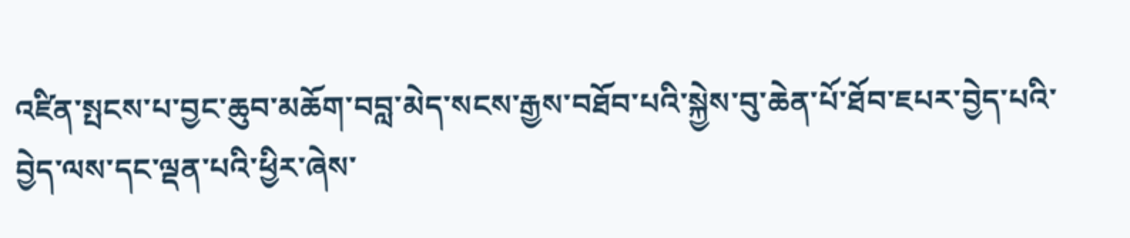འཛིན་སྤངས་པ་བྱང་ཆུབ་མཆོག་བབླ་མེད་སངས་རྒྱས་བཐོབ་པའི་སྐྱེས་བུ་ཆེན་པོ་ཐོབ་ཇཔར་བྱེད་པའི་བྱེད་ལས་དང་ལྡན་པའི་ཕྱིར་ཞེས་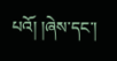པའོ། །ཞེས་དང་།